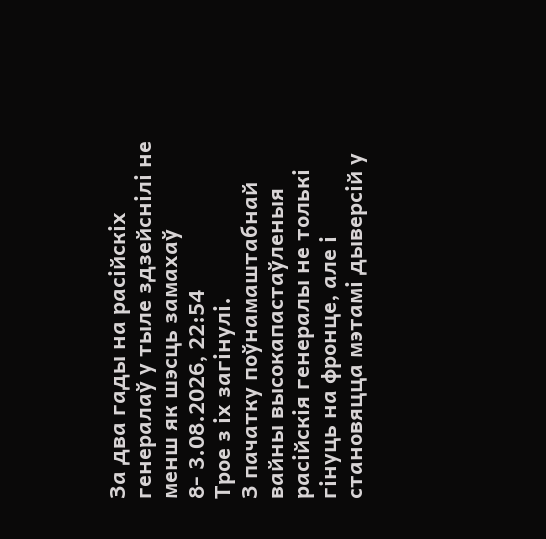За два гады на расійскіх генералаў у тыле здзейснілі не менш як шэсць замахаў
8- 3.08.2026, 22:54
Трое з іх загінулі.
З пачатку поўнамаштабнай вайны высокапастаўленыя расійскія генералы не толькі гінуць на фронце, але і становяцца мэтамі дыверсій у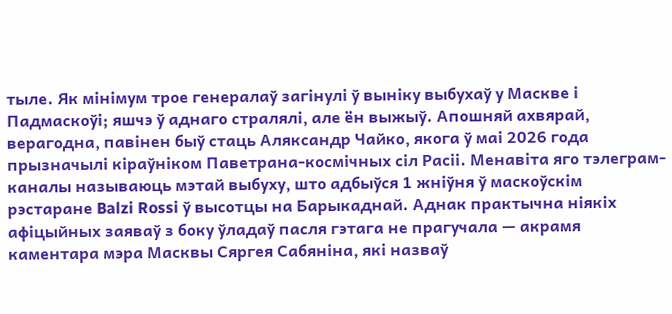тыле. Як мінімум трое генералаў загінулі ў выніку выбухаў у Маскве і Падмаскоўі; яшчэ ў аднаго стралялі, але ён выжыў. Апошняй ахвярай, верагодна, павінен быў стаць Аляксандр Чайко, якога ў маі 2026 года прызначылі кіраўніком Паветрана-космічных сіл Расіі. Менавіта яго тэлеграм-каналы называюць мэтай выбуху, што адбыўся 1 жніўня ў маскоўскім рэстаране Balzi Rossi ў высотцы на Барыкаднай. Аднак практычна ніякіх афіцыйных заяваў з боку ўладаў пасля гэтага не прагучала — акрамя каментара мэра Масквы Сяргея Сабяніна, які назваў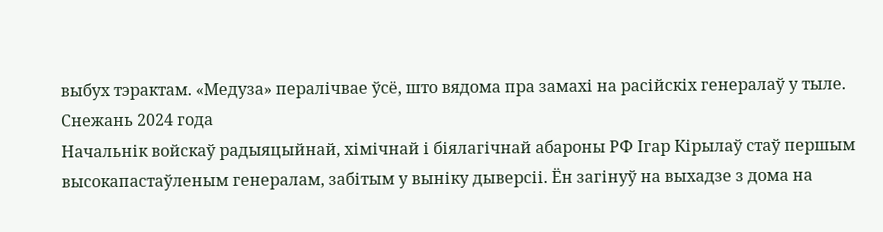выбух тэрактам. «Медуза» пералічвае ўсё, што вядома пра замахі на расійскіх генералаў у тыле.
Снежань 2024 года
Начальнік войскаў радыяцыйнай, хімічнай і біялагічнай абароны РФ Ігар Кірылаў стаў першым высокапастаўленым генералам, забітым у выніку дыверсіі. Ён загінуў на выхадзе з дома на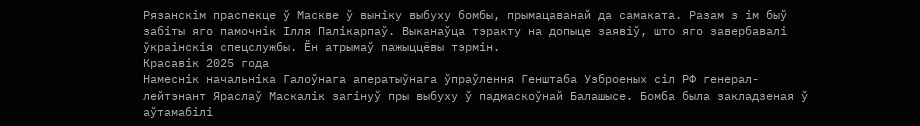Рязанскім праспекце ў Маскве ў выніку выбуху бомбы, прымацаванай да самаката. Разам з ім быў забіты яго памочнік Ілля Палікарпаў. Выканаўца тэракту на допыце заявіў, што яго завербавалі ўкраінскія спецслужбы. Ён атрымаў пажыццёвы тэрмін.
Красавік 2025 года
Намеснік начальніка Галоўнага аператыўнага ўпраўлення Генштаба Узброеных сіл РФ генерал-лейтэнант Яраслаў Маскалік загінуў пры выбуху ў падмаскоўнай Балашысе. Бомба была закладзеная ў аўтамабілі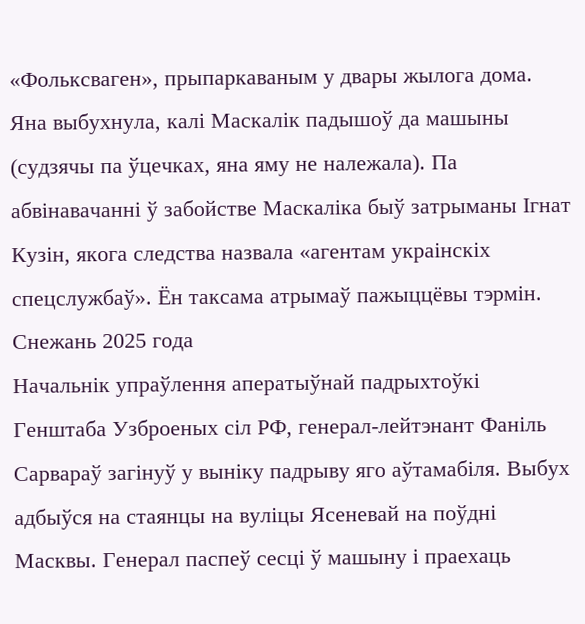«Фольксваген», прыпаркаваным у двары жылога дома. Яна выбухнула, калі Маскалік падышоў да машыны (судзячы па ўцечках, яна яму не належала). Па абвінавачанні ў забойстве Маскаліка быў затрыманы Ігнат Кузін, якога следства назвала «агентам украінскіх спецслужбаў». Ён таксама атрымаў пажыццёвы тэрмін.
Снежань 2025 года
Начальнік упраўлення аператыўнай падрыхтоўкі Генштаба Узброеных сіл РФ, генерал-лейтэнант Фаніль Сарвараў загінуў у выніку падрыву яго аўтамабіля. Выбух адбыўся на стаянцы на вуліцы Ясеневай на поўдні Масквы. Генерал паспеў сесці ў машыну і праехаць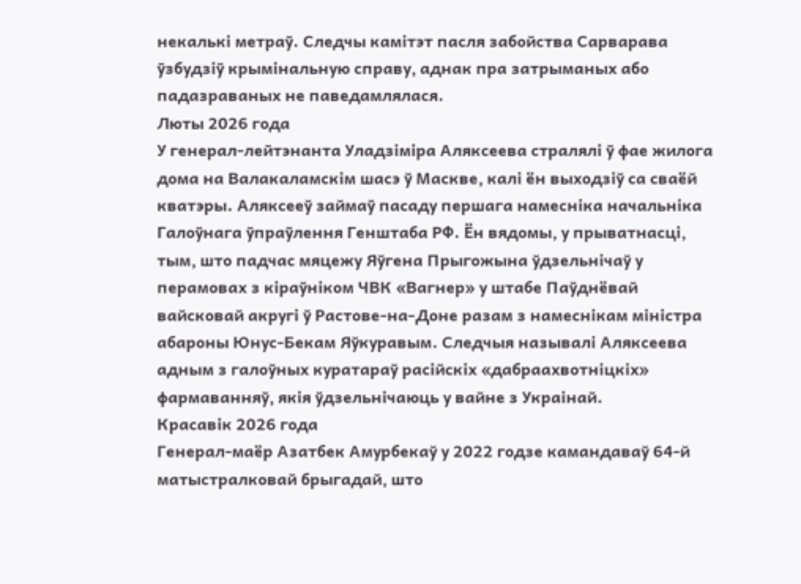некалькі метраў. Следчы камітэт пасля забойства Сарварава ўзбудзіў крымінальную справу, аднак пра затрыманых або падазраваных не паведамлялася.
Люты 2026 года
У генерал-лейтэнанта Уладзіміра Аляксеева стралялі ў фае жилога дома на Валакаламскім шасэ ў Маскве, калі ён выходзіў са сваёй кватэры. Аляксееў займаў пасаду першага намесніка начальніка Галоўнага ўпраўлення Генштаба РФ. Ён вядомы, у прыватнасці, тым, што падчас мяцежу Яўгена Прыгожына ўдзельнічаў у перамовах з кіраўніком ЧВК «Вагнер» у штабе Паўднёвай вайсковай акругі ў Растове-на-Доне разам з намеснікам міністра абароны Юнус-Бекам Яўкуравым. Следчыя называлі Аляксеева адным з галоўных куратараў расійскіх «дабраахвотніцкіх» фармаванняў, якія ўдзельнічаюць у вайне з Украінай.
Красавік 2026 года
Генерал-маёр Азатбек Амурбекаў у 2022 годзе камандаваў 64-й матыстралковай брыгадай, што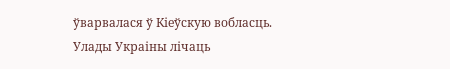ўварвалася ў Кіеўскую вобласць. Улады Украіны лічаць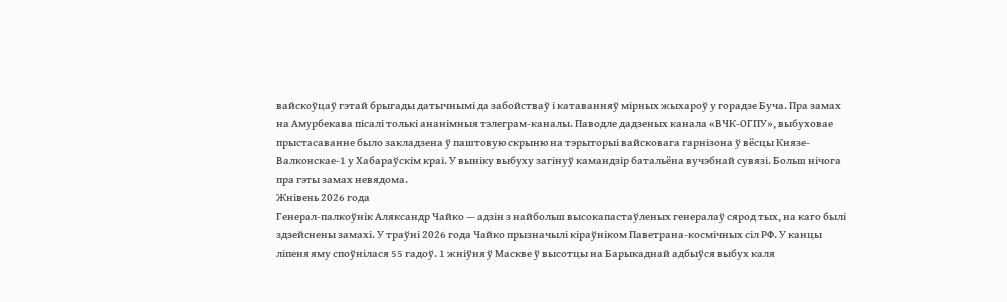вайскоўцаў гэтай брыгады датычнымі да забойстваў і катаванняў мірных жыхароў у горадзе Буча. Пра замах на Амурбекава пісалі толькі ананімныя тэлеграм-каналы. Паводле дадзеных канала «ВЧК-ОГПУ», выбуховае прыстасаванне было закладзена ў паштовую скрыню на тэрыторыі вайсковага гарнізона ў вёсцы Князе-Валконскае-1 у Хабараўскім краі. У выніку выбуху загінуў камандзір батальёна вучэбнай сувязі. Больш нічога пра гэты замах невядома.
Жнівень 2026 года
Генерал-палкоўнік Аляксандр Чайко — адзін з найбольш высокапастаўленых генералаў сярод тых, на каго былі здзейснены замахі. У траўні 2026 года Чайко прызначылі кіраўніком Паветрана-космічных сіл РФ. У канцы ліпеня яму споўнілася 55 гадоў. 1 жніўня ў Маскве ў высотцы на Барыкаднай адбыўся выбух каля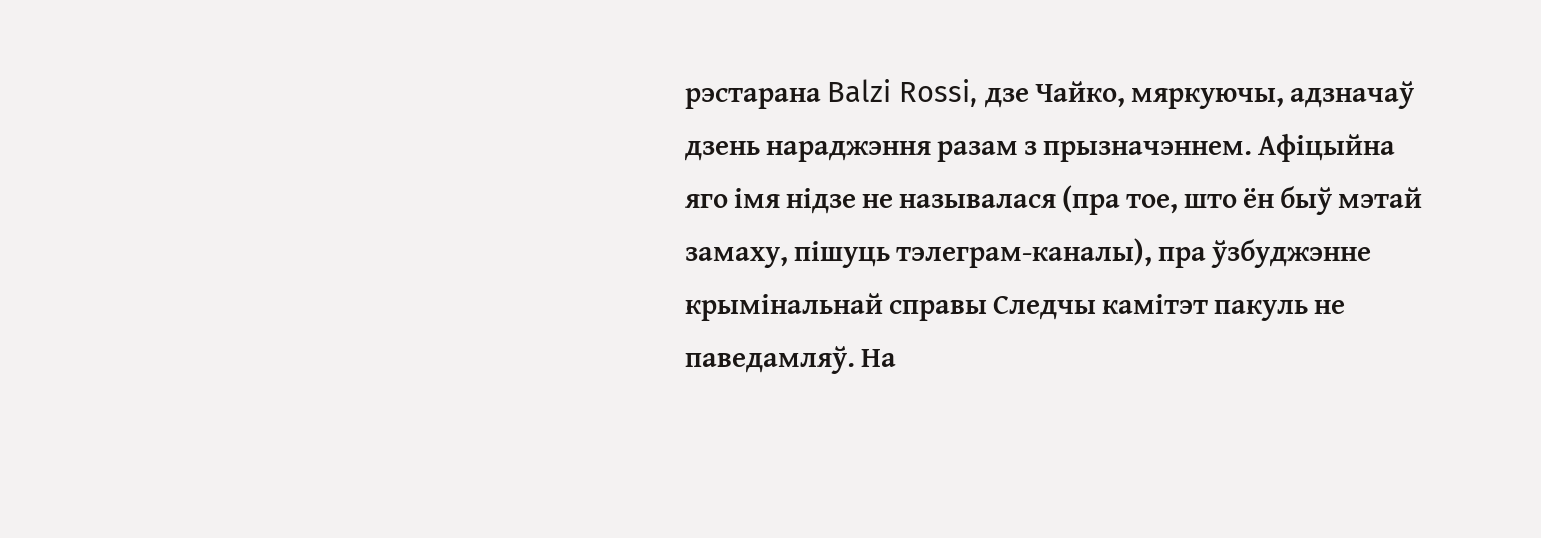рэстарана Balzi Rossi, дзе Чайко, мяркуючы, адзначаў дзень нараджэння разам з прызначэннем. Афіцыйна яго імя нідзе не называлася (пра тое, што ён быў мэтай замаху, пішуць тэлеграм-каналы), пра ўзбуджэнне крымінальнай справы Следчы камітэт пакуль не паведамляў. На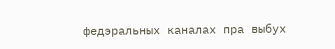федэральных каналах пра выбух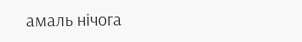амаль нічога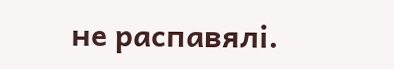не распавялі.